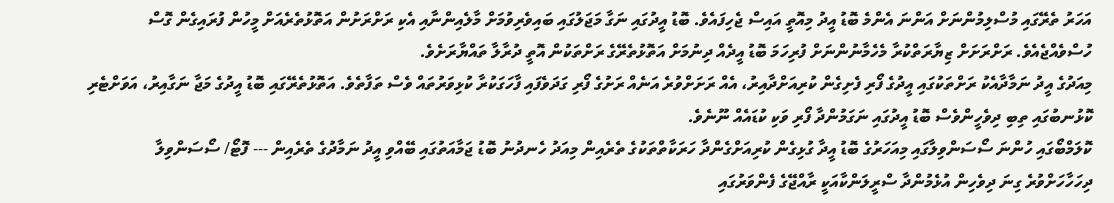އަހަރު ތެރޭގައި މުސްލިމުންނަށް އަންނަ އެންމެ ބޮޑު އީދު މިއޮތީ އައިސް ޖެހިފައެވެ. ބޮޑު އީދުގައި ނަގާ މަޖަލުގައި ބައިވެރިވުމަށް މާލެއިންނާއި އެކި ރަށްރަށުން އަތޮޅުތެރެއަށް މީހުން ފުރައިގެން ގޮސް ހުސްވެއްޖެއެވެ. ރަށްރަށަށް ޒިޔާރަތްކުރާ މެހެމާނުންނަށް ފުރިހަމަ ބޮޑު އީދެއް ދިނުމަށް އަތޮޅުތެރޭގެ ރަށްތަކުން އޮތީ ދުރާލާ ތައްޔާރަށެވެ.
މިއަދުގެ އީދު ނަމާދާއެކު ރަށްތަކުގައި އީދުގެ ފޯރި ފެށިގެން ކުރިއަށްދާއިރު، އެއް ރަށަށްވުރެ އަނެއް ރަށުގެ ފޯރި ގަދަވެފައި ފާހަގަކުރާ ކުޅިވަރުތައް ވެސް ތަފާތެވެ. އަތޮޅުތެރޭގައި ބޮޑު އީދުގެ މަޖާ ނަގާއިރު، އަވަށްޓެރި ކޮޅުނބުގައި ތިބި ދިވެހީންވެސް ބޮޑު އީދުގައި ނަގަމުންދާ ފޯރި ވަކި ކުޑައެއް ނޫނެވެ.
ކޮލަމްބޯގައި ހުންނަ ސޯސަންވިލާގައި މިއަހަރުގެ ބޮޑު އީދާ ގުޅިގެން ކުރިއަށްގެންދާ ހަރަކާތްތަކުގެ ތެރެއިން މިއަދު ހެނދުނު ބޮޑު ޖަމާއަތުގައި ބޭއްވި އީދު ނަމާދުގެ ތެރެއިން --- ފޮޓޯ/ ސޯސަންވިލާ
ދިހަހާހަށްވުރެ ގިނަ ދިވެހިން އުޅެމުންދާ ސްރީލަންކާއަކީ ރާއްޖޭގެ ފެންވަރުގައި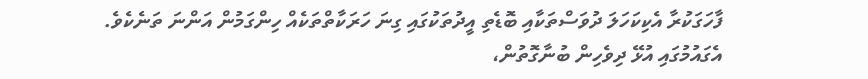ފާހަގަކުރާ އެކިކަހަލަ ދުވަސްތަކާއި ބޮޑެތި އީދުތަކުގައި ގިނަ ހަރަކާތްތަކެއް ހިންގަމުން އަންނަ ތަނެކެވެ. އެގައުމުގައި އުޅޭ ދިވެހިން ބުނާގޮތުން،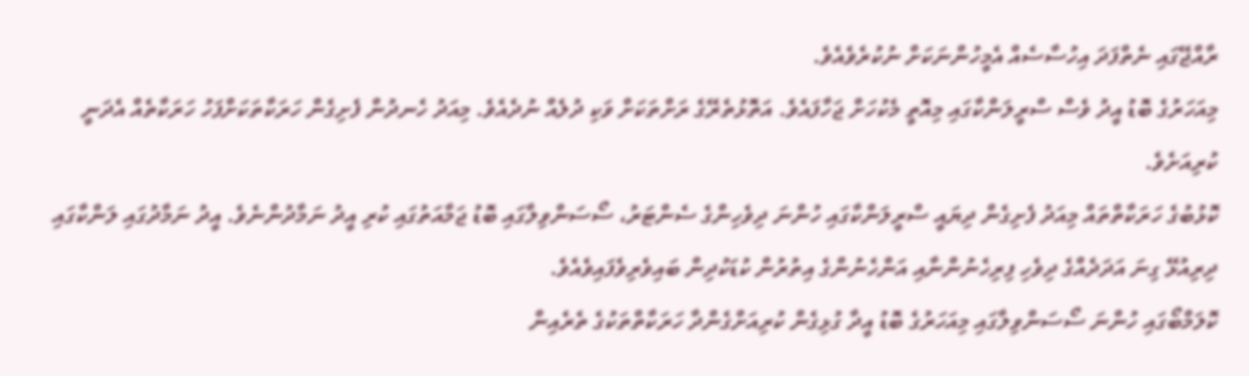ރާއްޖޭގައި ނެތްފަދަ އިހުސާސެއް އެމީހުންނަކަށް ނުކުރެވެއެވެ.
މިއަހަރުގެ ބޮޑު އީދު ވެސް ސްރީލަންކާގައި މިއޮތީ މެކުހަށް ޖަހާފައެވެ. އަތޮޅުތެރޭގެ ރަށްތަކަށް ވަކި ދުލެއް ނުދެއެވެ. މިއަދު ހެނދުން ފެށިގެން ހަރަކާތަކަށްފަހު ހަރަކާތެއް އެދަނީ ކުރިއަށެވެ.
ކޮޅުބުގެ ހަރަކާތްތައް މިއަދު ފެށިގެން ދިޔައީ ސްރީލަންކާގައި ހުންނަ ދިވެހިންގެ ސެންޓަރު، ސޯސަންވިލާގައި ބޮޑު ޖަމާއަތުގައި ކުރި އީދު ނަމާދުންނެވެ. އީދު ނަމާދުގައި ލަންކާގައި ދިރިއުޅޭ ގިނަ އަދަދެއްގެ ދިވެހި ފިރިހެނުންނާއި އަންހެނުންގެ އިތުރުން ކުޑަކުދިން ބައިވެރިވެފައިވެއެވެ.
ކޮލަމްބޯގައި ހުންނަ ސޯސަންވިލާގައި މިއަހަރުގެ ބޮޑު އީދާ ގުޅިގެން ކުރިއަށްގެންދާ ހަރަކާތްތަކުގެ ތެރެއިން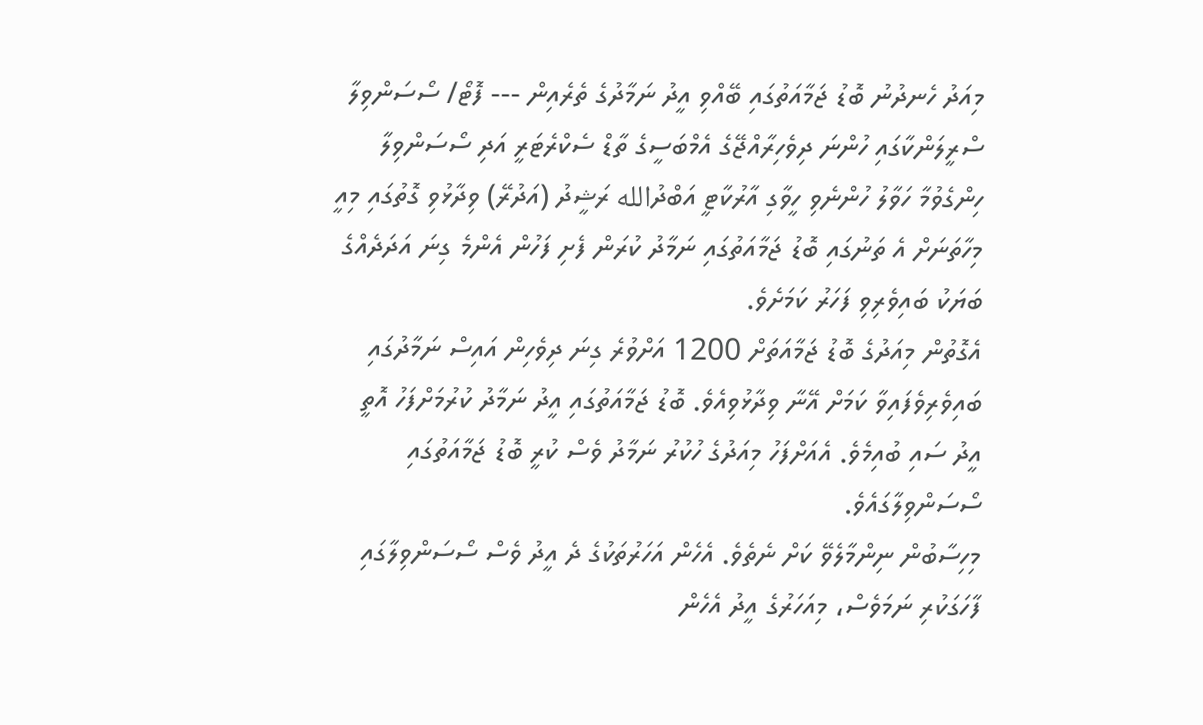މިއަދު ހެނދުނު ބޮޑު ޖަމާއަތުގައި ބޭއްވި އީދު ނަމާދުގެ ތެރެއިން --- ފޮޓޯ/ ސޯސަންވިލާ
ސްރީލަންކާގައި ހުންނަ ދިވެހިރާއްޖޭގެ އެމްބަސީގެ ތާޑް ސެކްރެޓަރީ އަދި ސޯސަންވިލާ ހިންގެވުމާ ހަވާލު ހުންނެވި ހީވާގި އާރުކާޓީ އަބްދުالله ރަޝީދު (އަދުރޭ) ވިދާޅުވި ގޮތުގައި މިއީ މިހާތަނަށް އެ ތަނުގައި ބޮޑު ޖަމާއަތުގައި ނަމާދު ކުރަން ފެށި ފަހުން އެންމެ ގިނަ އަދަދެއްގެ ބަޔަކު ބައިވެރިވި ފަހަރު ކަމަށެވެ.
އެގޮތުން މިއަދުގެ ބޮޑު ޖަމާއަތަށް 1200 އަށްވުރެ ގިނަ ދިވެހިން އައިސް ނަމާދުގައި ބައިވެރިވެފައިވާ ކަމަށް އޭނާ ވިދާޅުވިއެވެ. ބޮޑު ޖަމާއަތުގައި އީދު ނަމާދު ކުރުމަށްފަހު އޮތީ އީދު ސައި ބުއިމެވެ. އެއަށްފަހު މިއަދުގެ ހުކުރު ނަމާދު ވެސް ކުރީ ބޮޑު ޖަމާއަތުގައި ސޯސަންވިލާގައެވެ.
މިހިސާބުން ނިންމާލެވޭ ކަށް ނެތެވެ. އެހެން އަހަރުތަކުގެ ދެ އީދު ވެސް ސޯސަންވިލާގައި ފާހަގަކުރި ނަމަވެސް، މިއަހަރުގެ އީދު އެހެން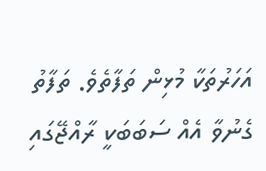އަހަރުތަކާ މުޅިން ތަފާތެވެ. ތަފާތު ގެނުވާ އެއް ސަބަބަކީ ރާއްޖޭގައި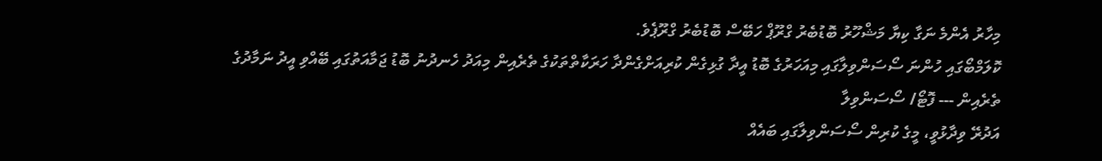މިހާރު އެންމެ ނަގާ ކިޔާ މަޝްހޫރު ބޮޑުބެރު ގްރޫޕް ހަބޭސް ބޮޑުބެރު ގްރޫޕެވެ.
ކޮލަމްބޯގައި ހުންނަ ސޯސަންވިލާގައި މިއަހަރުގެ ބޮޑު އީދާ ގުޅިގެން ކުރިއަށްގެންދާ ހަރަކާތްތަކުގެ ތެރެއިން މިއަދު ހެނދުނު ބޮޑު ޖަމާއަތުގައި ބޭއްވި އީދު ނަމާދުގެ ތެރެއިން --- ފޮޓޯ/ ސޯސަންވިލާ
އަދުރޭ ވިދާޅުވީ، މީގެ ކުރިން ސޯސަންވިލާގައި ބައެއް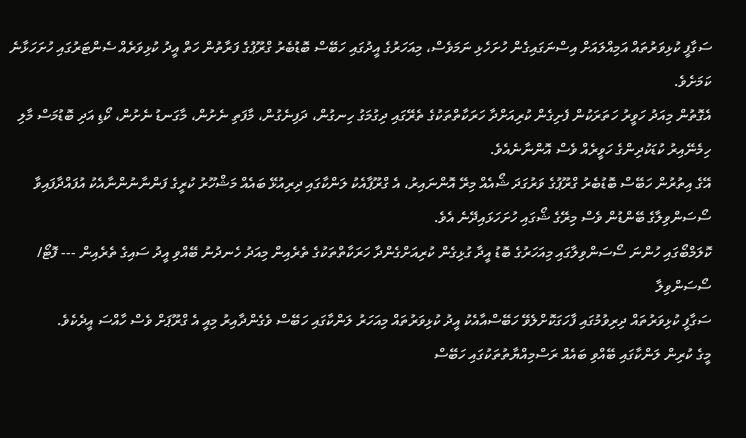ސަގާފީ ކުޅިވަރުތައް އަމިއްލައަށް އިސްނަގައިގެން ހުށަހެޅި ނަމަވެސް، މިއަހަރުގެ އީދުގައި ހަބޭސް ބޮޑުބެރު ގްރޫޕުގެ ފަރާތުން ހަތް އީދު ކުޅިވަރެއް ސެންޓަރުގައި ހުށަހަޅާނެ ކަމަށެވެ.
އެގޮތުން މިއަދު ހަވީރު ހަތަރަކުން ފެށިގެން ކުރިއަށްދާ ހަރަކާތްތަކުގެ ތެރޭގައި ދިގުމަގު ހިނގުން، ދަފިނެގުން، މާފަތި ނެށުން، މާގަނޑު ނެށުން، ކޯޑި އަދި ބޮޑުމަސް މާލި ހިމެނޭއިރު ކުޑަކުދިންގެ ހަވީރެއް ވެސް އޮންނާނެއެވެ.
އޭގެ އިތުރުން ހަބޭސް ބޮޑުބެރު ގްރޫޕުގެ ވަރުގަދަ ޝޯއެއް މިރޭ އޮންނައިރު، އެ ގްރޫޕާއެކު ލަންކާގައި ދިރިއުޅޭ ބައެއް މަޝްހޫރު ކުރީގެ ފަންނާނުންނާއެކު އުފައްދާފައިވާ ސޯސަންވިލާގެ ބޭންޑުން ވެސް މިރޭގެ ޝޯގައި ހުށަހަޅައިދޭނެ އެވެ.
ކޮލަމްބޯގައި ހުންނަ ސޯސަންވިލާގައި މިއަހަރުގެ ބޮޑު އީދާ ގުޅިގެން ކުރިއަށްގެންދާ ހަރަކާތްތަކުގެ ތެރެއިން މިއަދު ހެނދުނު ބޭއްވި އީދު ސައިގެ ތެރެއިން --- ފޮޓޯ/ ސޯސަންވިލާ
ސަގާފީ ކުޅިވަރުތައް ދިރިވުމުގައި ފާހަގަކޮށްލެވޭ ހަބޭސްއާއެކު އީދު ކުޅިވަރުތައް މިއަހަރު ލަންކާގައި ހަބޭސް ވެގެންދާއިރު މިއީ އެ ގްރޫޕަށް ވެސް ހާއްސަ އީދެކެވެ.
މީގެ ކުރިން ލަންކާގައި ބޭއްވި ބައެއް ރަސްމިއްޔާތުތަކުގައި ހަބޭސް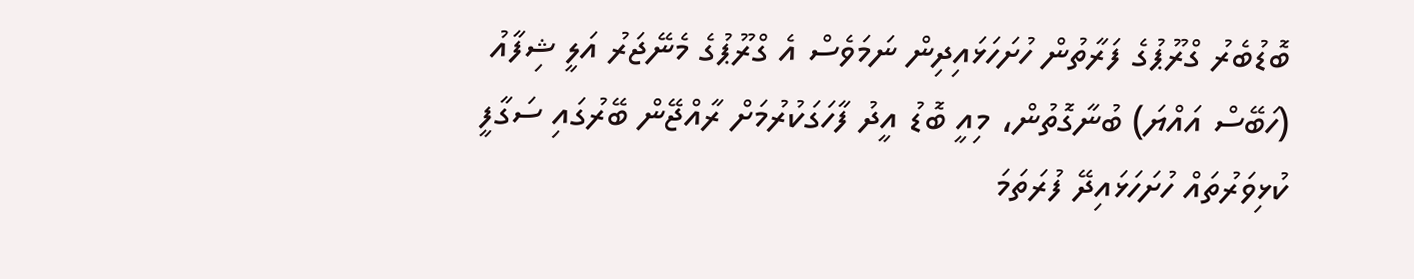ބޮޑުބެރު ގްރޫޕުގެ ފަރާތުން ހުށަހަޅައިދިން ނަމަވެސް އެ ގްރޫޕުގެ މެނޭޖަރު އަލީ ޝިފާއު (ހަބޭސް އައްޔަ) ބުނާގޮތުން، މިއީ ބޮޑު އީދު ފާހަގަކުރުމަށް ރާއްޖޭން ބޭރުގައި ސަގާފީ ކުޅިވަރުތައް ހުށަހަޅައިދޭ ފުރަތަމަ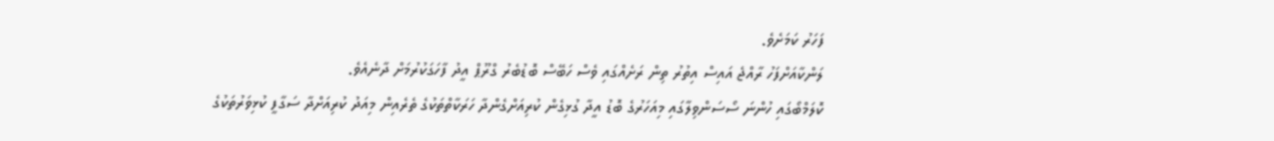ފަހަރު ކަމަށެވެ.
ލަންކާއަށްފަހު ރާއްޖެ އައިސް އިތުރު ތިން ރަށެއްގައި ވެސް ހަބޭސް ބޮޑުބެރު ގްރޫޕް އީދު ފާހަގަކުރުމަށް ދާނެއެވެ.
ކޮލަމްބޯގައި ހުންނަ ސޯސަންވިލާގައި މިއަހަރުގެ ބޮޑު އީދާ ގުޅިގެން ކުރިއަށްގެންދާ ހަރަކާތްތަކުގެ ތެރެއިން މިއަދު ކުރިއަށްދާ ސަގާފީ ކުޅިވަރުތަކުގެ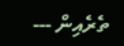ތެރެއިން ---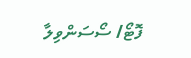ފޮޓޯ/ ސޯސަންވިލާ